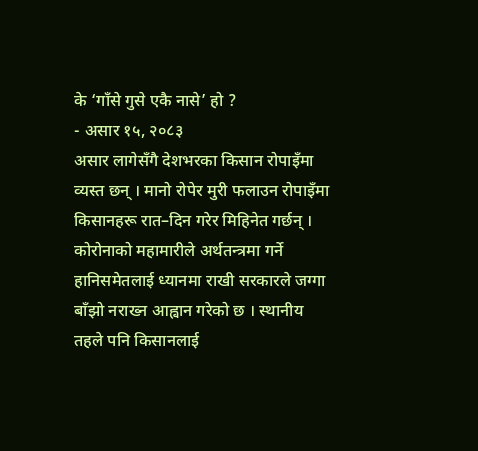के ‘गाँसे गुसे एकै नासे’ हो ?
- असार १५, २०८३
असार लागेसँगै देशभरका किसान रोपाइँमा व्यस्त छन् । मानो रोपेर मुरी फलाउन रोपाइँमा किसानहरू रात–दिन गरेर मिहिनेत गर्छन् । कोरोनाको महामारीले अर्थतन्त्रमा गर्ने हानिसमेतलाई ध्यानमा राखी सरकारले जग्गा बाँझो नराख्न आह्वान गरेको छ । स्थानीय तहले पनि किसानलाई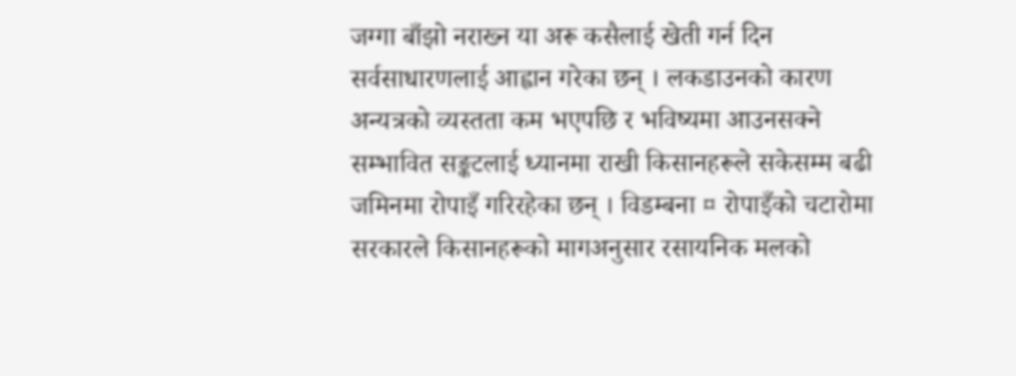जग्गा बाँझो नराख्न या अरू कसैलाई खेती गर्न दिन सर्वसाधारणलाई आह्वान गरेका छन् । लकडाउनको कारण अन्यत्रको व्यस्तता कम भएपछि र भविष्यमा आउनसक्ने सम्भावित सङ्कटलाई ध्यानमा राखी किसानहरूले सकेसम्म बढी जमिनमा रोपाइँ गरिरहेका छन् । विडम्बना ¤ रोपाइँको चटारोमा सरकारले किसानहरूको मागअनुसार रसायनिक मलको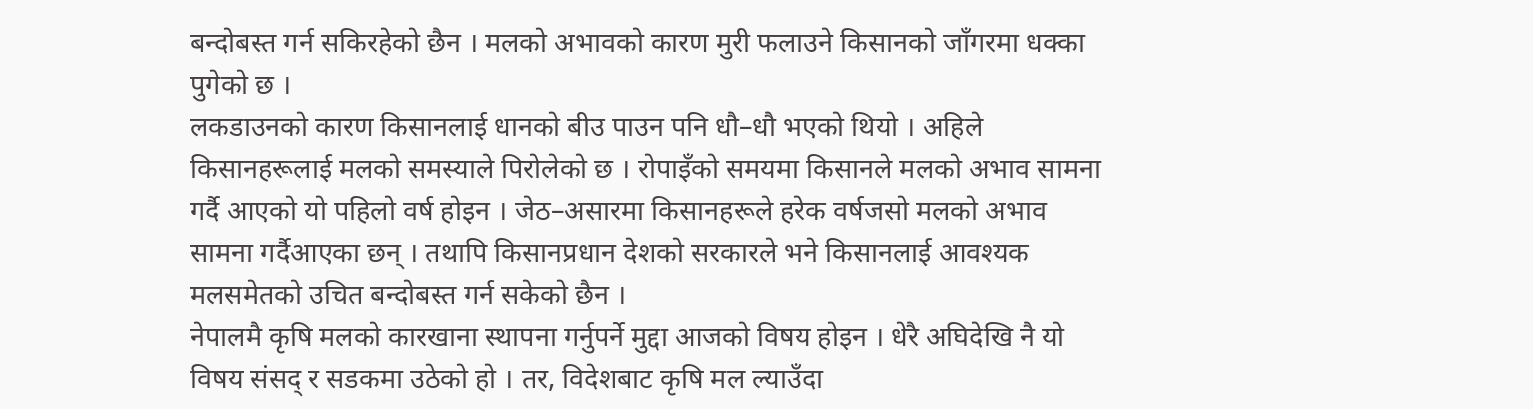बन्दोबस्त गर्न सकिरहेको छैन । मलको अभावको कारण मुरी फलाउने किसानको जाँगरमा धक्का पुगेको छ ।
लकडाउनको कारण किसानलाई धानको बीउ पाउन पनि धौ–धौ भएको थियो । अहिले किसानहरूलाई मलको समस्याले पिरोलेको छ । रोपाइँको समयमा किसानले मलको अभाव सामना गर्दै आएको यो पहिलो वर्ष होइन । जेठ–असारमा किसानहरूले हरेक वर्षजसो मलको अभाव सामना गर्दैआएका छन् । तथापि किसानप्रधान देशको सरकारले भने किसानलाई आवश्यक मलसमेतको उचित बन्दोबस्त गर्न सकेको छैन ।
नेपालमै कृषि मलको कारखाना स्थापना गर्नुपर्ने मुद्दा आजको विषय होइन । धेरै अघिदेखि नै यो विषय संसद् र सडकमा उठेको हो । तर, विदेशबाट कृषि मल ल्याउँदा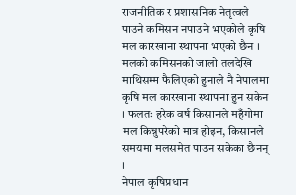राजनीतिक र प्रशासनिक नेतृत्वले पाउने कमिसन नपाउने भएकोले कृषि मल कारखाना स्थापना भएको छैन । मलको कमिसनको जालो तलदेखि माथिसम्म फैलिएको हुनाले नै नेपालमा कृषि मल कारखाना स्थापना हुन सकेन । फलतः हरेक वर्ष किसानले महँगोमा मल किन्नुपरेको मात्र होइन, किसानले समयमा मलसमेत पाउन सकेका छैनन् ।
नेपाल कृषिप्रधान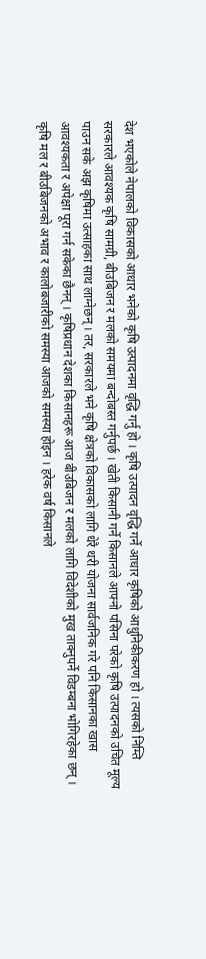देश भएकोले नेपालको विकासको आधार भनेको कृषि उत्पादनमा वृद्धि गर्नु हो । कृषि उत्पादन वृद्धि गर्ने आधार कृषिको आधुनिकीकरण हो । त्यसको निम्ति सरकारले आवश्यक कृषि सामग्री, बीउबिजन र मलको समयमा बन्दोबस्त गर्नुपर्छ । खेती किसानी गर्ने किसानले आफ्नो पसिना परेको कृषि उत्पादनको उचित मूल्य पाउन सके अझ कृषिमा उत्साहका साथ लाग्नेछन् । तर, सरकारले भने कृषि क्षेत्रको विकासको लागि धेरै थरी योजना सार्वजनिक गरे पनि किसानका खास आवश्यकता र अपेक्षा पूरा गर्न सकेका छैनन् । कृषिप्रधान देशका किसानहरू आज बीउबिजन र मलको लागि विदेशीको मुख ताक्नुपर्ने विडम्बना भोगिरहेका छन् ।
कृषि मल र बीउबिजनको अभाव र कालोबजारीको समस्या आजको समस्या होइन । हरेक वर्ष किसानले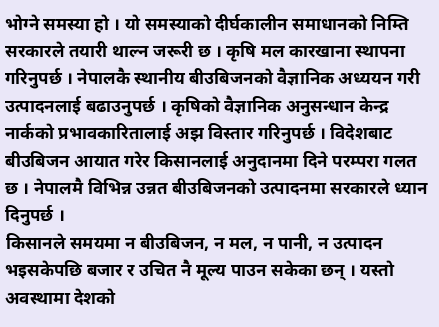भोग्ने समस्या हो । यो समस्याको दीर्घकालीन समाधानको निम्ति सरकारले तयारी थाल्न जरूरी छ । कृषि मल कारखाना स्थापना गरिनुपर्छ । नेपालकै स्थानीय बीउबिजनको वैज्ञानिक अध्ययन गरी उत्पादनलाई बढाउनुपर्छ । कृषिको वैज्ञानिक अनुसन्धान केन्द्र नार्कको प्रभावकारितालाई अझ विस्तार गरिनुपर्छ । विदेशबाट बीउबिजन आयात गरेर किसानलाई अनुदानमा दिने परम्परा गलत छ । नेपालमै विभिन्न उन्नत बीउबिजनको उत्पादनमा सरकारले ध्यान दिनुपर्छ ।
किसानले समयमा न बीउबिजन, न मल, न पानी, न उत्पादन भइसकेपछि बजार र उचित नै मूल्य पाउन सकेका छन् । यस्तो अवस्थामा देशको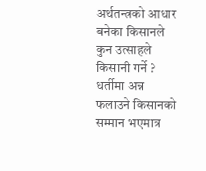अर्थतन्त्रको आधार बनेका किसानले कुन उत्साहले किसानी गर्ने ? धर्तीमा अन्न फलाउने किसानको सम्मान भएमात्र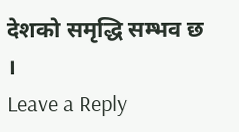देशको समृद्धि सम्भव छ ।
Leave a Reply